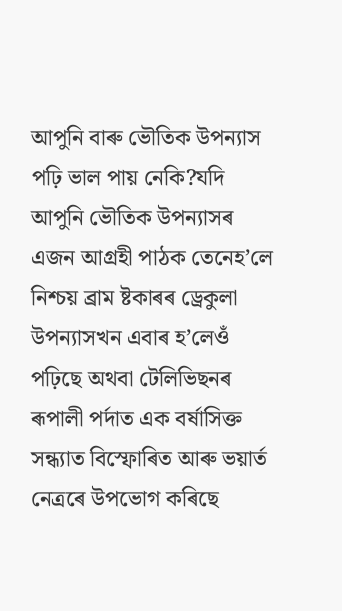আপুনি বাৰু ভৌতিক উপন্যাস পঢ়ি ভাল পায় নেকি?যদি আপুনি ভৌতিক উপন্যাসৰ এজন আগ্ৰহী পাঠক তেনেহ’লে নিশ্চয় ব্ৰাম ষ্টকাৰৰ ড্ৰেকুলা উপন্যাসখন এবাৰ হ’লেওঁ পঢ়িছে অথবা টেলিভিছনৰ ৰূপালী পৰ্দাত এক বৰ্ষাসিক্ত সন্ধ্যাত বিস্ফোৰিত আৰু ভয়াৰ্ত নেত্ৰৰে উপভোগ কৰিছে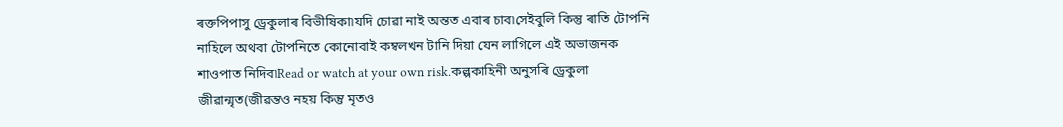ৰক্তপিপাসু ড্ৰেকুলাৰ বিভীষিকা৷যদি চোৱা নাই অন্তত এবাৰ চাব৷সেইবুলি কিন্তু ৰাতি টোপনি নাহিলে অথবা টোপনিতে কোনোবাই কম্বলখন টানি দিয়া যেন লাগিলে এই অভাজনক শাওপাত নিদিব৷Read or watch at your own risk.কল্পকাহিনী অনুসৰি ড্ৰেকুলা জীৱান্মৃত(জীৱন্তও নহয় কিন্তু মৃতও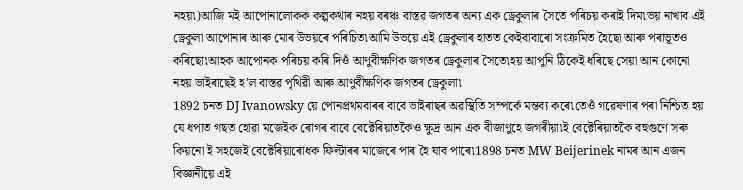নহয়৷)আজি মই আপোনালোকক কল্পকথাৰ নহয় বৰঞ্চ বাস্তৱ জগতৰ অন্য এক ড্ৰেকুলাৰ সৈতে পৰিচয় কৰাই দিম৷ভয় নাখাব এই ড্ৰেকুলা আপোনাৰ আৰু মোৰ উভয়ৰে পৰিচিত৷আমি উভয়ে এই ড্ৰেকুলাৰ হাতত কেইবাবাৰো সংক্ৰমিত হৈছো আৰু পৰাভূতও কৰিছো৷আহক আপোনক পৰিচয় কৰি দিওঁ আণুবীক্ষণিক জগতৰ ড্ৰেকুলাৰ সৈতে৷হয় আপুনি ঠিকেই ধৰিছে সেয়া আন কোনো নহয় ভাইৰাছেই হ’ল বাস্তৱ পৃথিৱী আৰু আণুবীক্ষণিক জগতৰ ড্ৰেকুলা৷
1892 চনত DJ Ivanowsky য়ে পোনপ্ৰথমবাৰৰ বাবে ভাইৰাছৰ অৱস্থিতি সম্পৰ্কে মন্তব্য কৰে৷তেওঁ গৱেষণাৰ পৰা নিশ্চিত হয় যে ধপাত গছত হোৱা মজেইক ৰোগৰ বাবে বেক্টেৰিয়াতকৈও ক্ষুদ্ৰ আন এক বীজাণুহে জগৰীয়া৷ই বেক্টেৰিয়াতকৈ বহুগুণে সৰু কিয়নো ই সহজেই বেক্টেৰিয়াৰোধক ফিল্টাৰৰ মাজেৰে পাৰ হৈ যাব পাৰে৷1898 চনত MW Beijerinek নামৰ আন এজন বিজ্ঞানীয়ে এই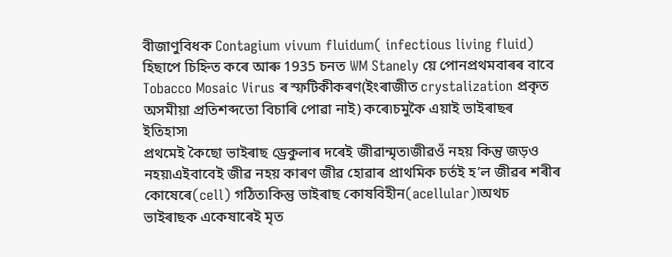বীজাণুবিধক Contagium vivum fluidum( infectious living fluid) হিছাপে চিহ্নিত কৰে আৰু 1935 চনত WM Stanely য়ে পোনপ্ৰথমবাৰৰ বাবে Tobacco Mosaic Virus ৰ স্ফটিকীকৰণ(ইংৰাজীত crystalization প্ৰকৃত অসমীয়া প্ৰতিশব্দতো বিচাৰি পোৱা নাই) কৰে৷চমুকৈ এয়াই ভাইৰাছৰ ইতিহাস৷
প্ৰথমেই কৈছো ভাইৰাছ ড্ৰেকুলাৰ দৰেই জীৱান্মৃত৷জীৱওঁ নহয় কিন্তু জড়ও নহয়৷এইবাবেই জীৱ নহয় কাৰণ জীৱ হোৱাৰ প্ৰাথমিক চৰ্তই হ’ল জীৱৰ শৰীৰ কোষেৰে(cell) গঠিত৷কিন্তু ভাইৰাছ কোষবিহীন(acellular)৷অথচ ভাইৰাছক একেষাৰেই মৃত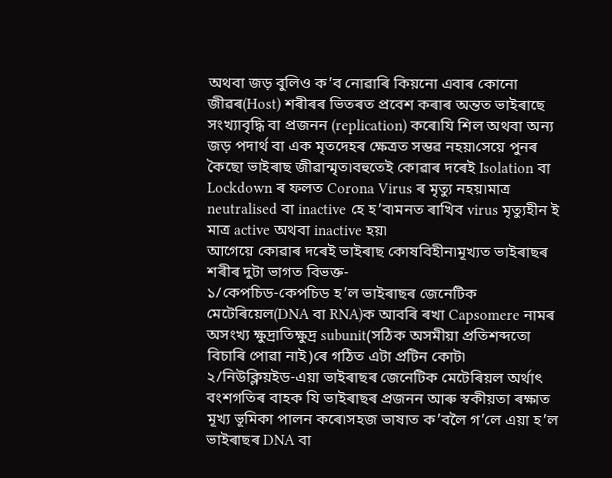অথবা জড় বুলিও ক’ব নোৱাৰি কিয়নো এবাৰ কোনো জীৱৰ(Host) শৰীৰৰ ভিতৰত প্ৰবেশ কৰাৰ অন্তত ভাইৰাছে সংখ্যাবৃদ্ধি বা প্ৰজনন (replication) কৰে৷যি শিল অথবা অন্য জড় পদাৰ্থ বা এক মৃতদেহৰ ক্ষেত্ৰত সম্ভৱ নহয়৷সেয়ে পুনৰ কৈছো ভাইৰাছ জীৱান্মৃত৷বহুতেই কোৱাৰ দৰেই Isolation বা Lockdown ৰ ফলত Corona Virus ৰ মৃত্যু নহয়৷মাত্ৰ neutralised বা inactive হে হ’ব৷মনত ৰাখিব virus মৃত্যুহীন ই মাত্ৰ active অথবা inactive হয়৷
আগেয়ে কোৱাৰ দৰেই ভাইৰাছ কোষবিহীন৷মূখ্যত ভাইৰাছৰ শৰীৰ দুটা ভাগত বিভক্ত-
১/কেপচিড-কেপচিড হ’ল ভাইৰাছৰ জেনেটিক মেটেৰিয়েল(DNA বা RNA)ক আবৰি ৰখা Capsomere নামৰ অসংখ্য ক্ষুদ্ৰাতিক্ষুদ্ৰ subunit(সঠিক অসমীয়া প্ৰতিশব্দতো বিচাৰি পোৱা নাই)ৰে গঠিত এটা প্ৰটিন কোট৷
২/নিউক্লিয়ইড-এয়া ভাইৰাছৰ জেনেটিক মেটেৰিয়ল অৰ্থাৎ বংশগতিৰ বাহক যি ভাইৰাছৰ প্ৰজনন আৰু স্বকীয়তা ৰক্ষাত মূখ্য ভূমিকা পালন কৰে৷সহজ ভাষাত ক’বলৈ গ’লে এয়া হ’ল ভাইৰাছৰ DNA বা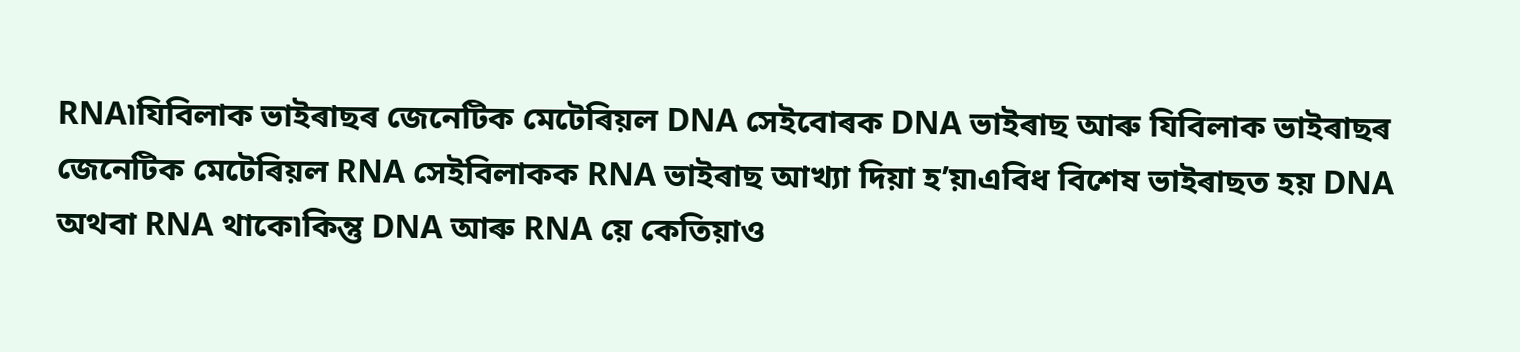RNA৷যিবিলাক ভাইৰাছৰ জেনেটিক মেটেৰিয়ল DNA সেইবোৰক DNA ভাইৰাছ আৰু যিবিলাক ভাইৰাছৰ জেনেটিক মেটেৰিয়ল RNA সেইবিলাকক RNA ভাইৰাছ আখ্যা দিয়া হ’য়৷এবিধ বিশেষ ভাইৰাছত হয় DNA অথবা RNA থাকে৷কিন্তু DNA আৰু RNA য়ে কেতিয়াও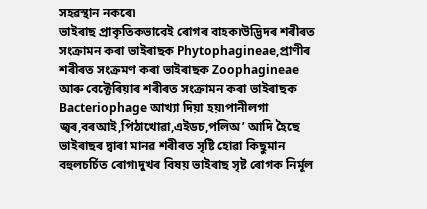সহৱস্থান নকৰে৷
ভাইৰাছ প্ৰাকৃতিকভাবেই ৰোগৰ বাহক৷উদ্ভিদৰ শৰীৰত সংক্ৰামন কৰা ভাইৰাছক Phytophagineae,প্ৰাণীৰ শৰীৰত সংক্ৰমণ কৰা ভাইৰাছক Zoophagineae আৰু বেক্টেৰিয়াৰ শৰীৰত সংক্ৰামন কৰা ভাইৰাছক Bacteriophage আখ্যা দিয়া হয়৷পানীলগা জ্বৰ,বৰআই,পিঠাখোৱা,এইডচ,পলিঅ’ আদি হৈছে ভাইৰাছৰ দ্বাৰা মানৱ শৰীৰত সৃষ্টি হোৱা কিছুমান বহুলচৰ্চিত ৰোগ৷দুখৰ বিষয় ভাইৰাছ সৃষ্ট ৰোগক নিৰ্মূল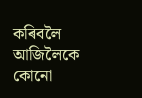কৰিবলৈ আজিলৈকে কোনো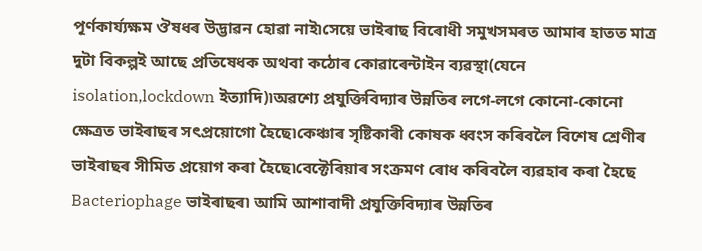পূৰ্ণকাৰ্য্যক্ষম ঔষধৰ উদ্ভাৱন হোৱা নাই৷সেয়ে ভাইৰাছ বিৰোধী সমুখসমৰত আমাৰ হাতত মাত্ৰ দুটা বিকল্পই আছে প্ৰতিষেধক অথবা কঠোৰ কোৱাৰেন্টাইন ব্যৱস্থা(যেনে isolation,lockdown ইত্যাদি)৷অৱশ্যে প্ৰযুক্তিবিদ্যাৰ উন্নতিৰ লগে-লগে কোনো-কোনো ক্ষেত্ৰত ভাইৰাছৰ সৎপ্ৰয়োগো হৈছে৷কেঞ্চাৰ সৃষ্টিকাৰী কোষক ধ্বংস কৰিবলৈ বিশেষ শ্ৰেণীৰ ভাইৰাছৰ সীমিত প্ৰয়োগ কৰা হৈছে৷বেক্টেৰিয়াৰ সংক্ৰমণ ৰোধ কৰিবলৈ ব্যৱহাৰ কৰা হৈছে Bacteriophage ভাইৰাছৰ৷ আমি আশাবাদী প্ৰযুক্তিবিদ্যাৰ উন্নতিৰ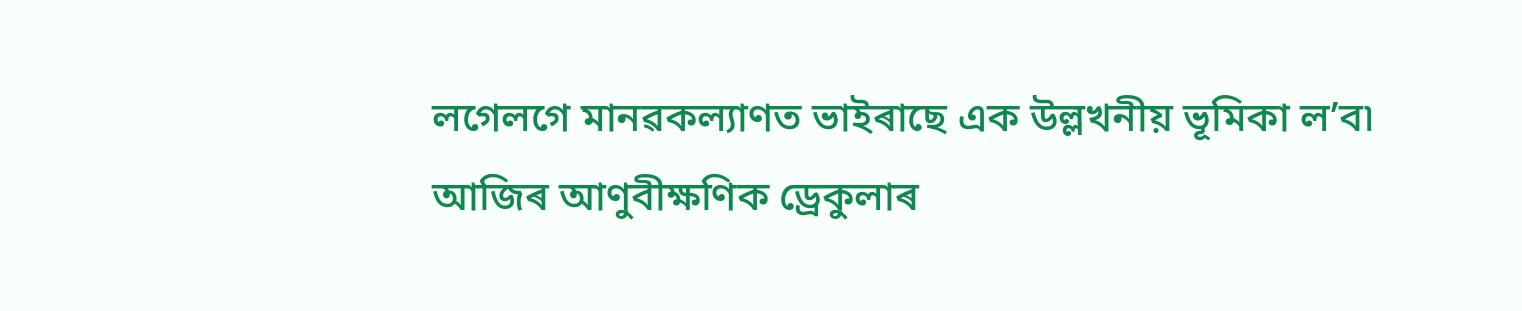লগেলগে মানৱকল্যাণত ভাইৰাছে এক উল্লখনীয় ভূমিকা ল’ব৷
আজিৰ আণুবীক্ষণিক ড্ৰেকুলাৰ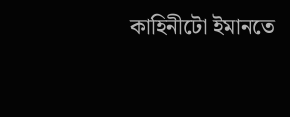কাহিনীটো ইমানতে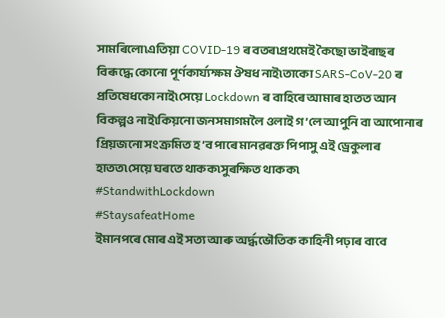সামৰিলো৷এতিয়া COVID-19 ৰ বতৰ৷প্ৰথমেই কৈছো ভাইৰাছৰ বিৰূদ্ধে কোনো পূৰ্ণকাৰ্য্যক্ষম ঔষধ নাই৷তাকো SARS-CoV-20 ৰ প্ৰতিষেধকো নাই৷সেয়ে Lockdown ৰ বাহিৰে আমাৰ হাতত আন বিকল্পও নাই৷কিয়নো জনসমাগমলৈ ওলাই গ’লে আপুনি বা আপোনাৰ প্ৰিয়জনো সংক্ৰমিত হ’ব পাৰে মানৱৰক্ত পিপাসু এই ড্ৰেকুলাৰ হাতত৷সেয়ে ঘৰতে থাকক৷সুৰক্ষিত থাকক৷
#StandwithLockdown
#StaysafeatHome
ইমানপৰে মোৰ এই সত্য আৰু অৰ্দ্ধভৌতিক কাহিনী পঢ়াৰ বাবে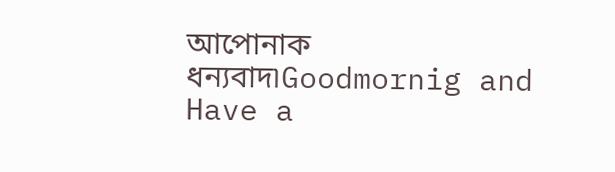আপোনাক ধন্যবাদ৷Goodmornig and Have a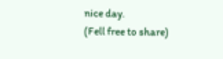nice day.
(Fell free to share)